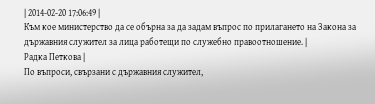| 2014-02-20 17:06:49 |
Към кое министерство да се обърна за да задам въпрос по прилагането на Закона за държавния служител за лица работещи по служебно правоотношение. |
Радка Петкова |
По въпроси, свързани с държавния служител,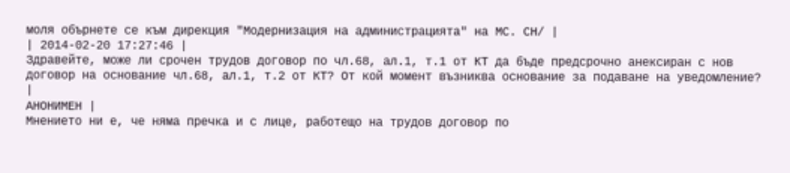моля обърнете се към дирекция "Модернизация на администрацията" на МС. СН/ |
| 2014-02-20 17:27:46 |
Здравейте, може ли срочен трудов договор по чл.68, ал.1, т.1 от КТ да бъде предсрочно анексиран с нов договор на основание чл.68, ал.1, т.2 от КТ? От кой момент възниква основание за подаване на уведомление? |
АНОНИМЕН |
Мнението ни е, че няма пречка и с лице, работещо на трудов договор по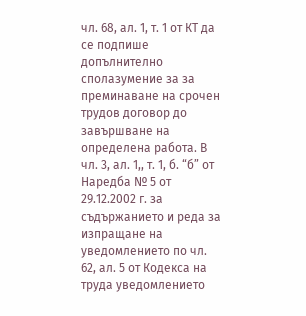чл. 68, ал. 1, т. 1 от КТ да се подпише допълнително сполазумение за за преминаване на срочен трудов договор до завършване на определена работа. В чл. 3, ал. 1,, т. 1, б. “б” от Наредба № 5 от 29.12.2002 г. за съдържанието и реда за изпращане на уведомлението по чл. 62, ал. 5 от Кодекса на труда уведомлението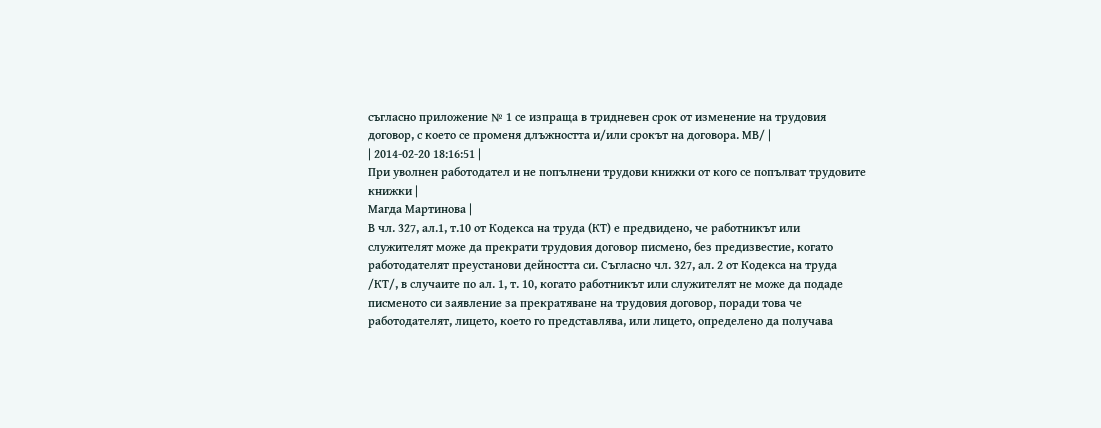съгласно приложение № 1 се изпраща в тридневен срок от изменение на трудовия договор, с което се променя длъжността и/или срокът на договора. МВ/ |
| 2014-02-20 18:16:51 |
При уволнен работодател и не попълнени трудови книжки от кого се попълват трудовите книжки |
Магда Мартинова |
В чл. 327, ал.1, т.10 от Кодекса на труда (КТ) е предвидено, че работникът или служителят може да прекрати трудовия договор писмено, без предизвестие, когато работодателят преустанови дейността си. Съгласно чл. 327, ал. 2 от Кодекса на труда /КТ/, в случаите по ал. 1, т. 10, когато работникът или служителят не може да подаде писменото си заявление за прекратяване на трудовия договор, поради това че работодателят, лицето, което го представлява, или лицето, определено да получава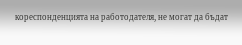кореспонденцията на работодателя, не могат да бъдат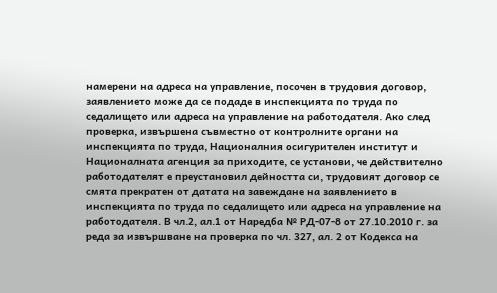намерени на адреса на управление, посочен в трудовия договор, заявлението може да се подаде в инспекцията по труда по седалището или адреса на управление на работодателя. Ако след проверка, извършена съвместно от контролните органи на инспекцията по труда, Националния осигурителен институт и Националната агенция за приходите, се установи, че действително работодателят е преустановил дейността си, трудовият договор се смята прекратен от датата на завеждане на заявлението в инспекцията по труда по седалището или адреса на управление на работодателя. В чл.2, ал.1 от Наредба № РД-07-8 от 27.10.2010 г. за реда за извършване на проверка по чл. 327, ал. 2 от Кодекса на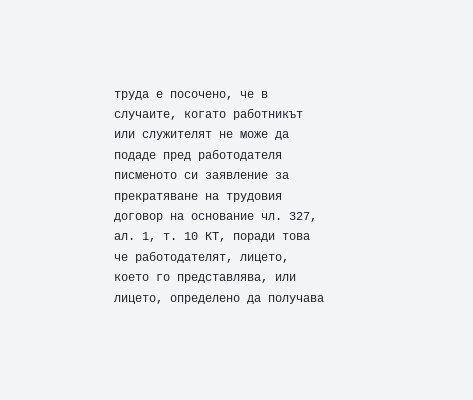труда е посочено, че в случаите, когато работникът или служителят не може да подаде пред работодателя писменото си заявление за прекратяване на трудовия договор на основание чл. 327, ал. 1, т. 10 КТ, поради това че работодателят, лицето, което го представлява, или лицето, определено да получава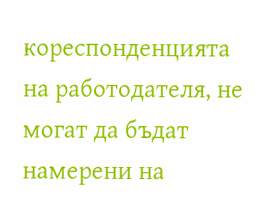кореспонденцията на работодателя, не могат да бъдат намерени на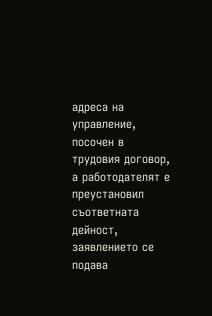адреса на управление, посочен в трудовия договор, а работодателят е преустановил съответната дейност, заявлението се подава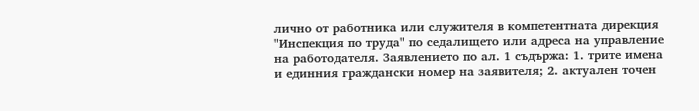лично от работника или служителя в компетентната дирекция "Инспекция по труда" по седалището или адреса на управление на работодателя. Заявлението по ал. 1 съдържа: 1. трите имена и единния граждански номер на заявителя; 2. актуален точен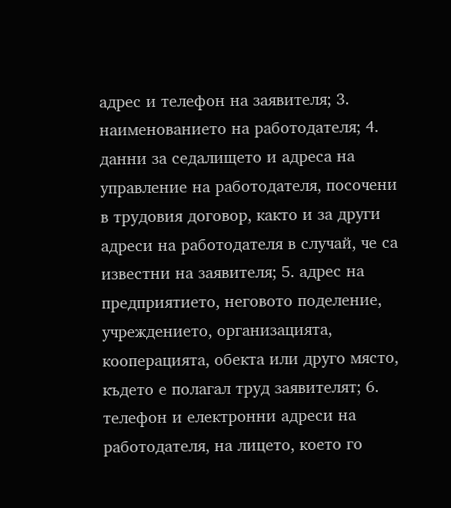адрес и телефон на заявителя; 3. наименованието на работодателя; 4. данни за седалището и адреса на управление на работодателя, посочени в трудовия договор, както и за други адреси на работодателя в случай, че са известни на заявителя; 5. адрес на предприятието, неговото поделение, учреждението, организацията, кооперацията, обекта или друго място, където е полагал труд заявителят; 6. телефон и електронни адреси на работодателя, на лицето, което го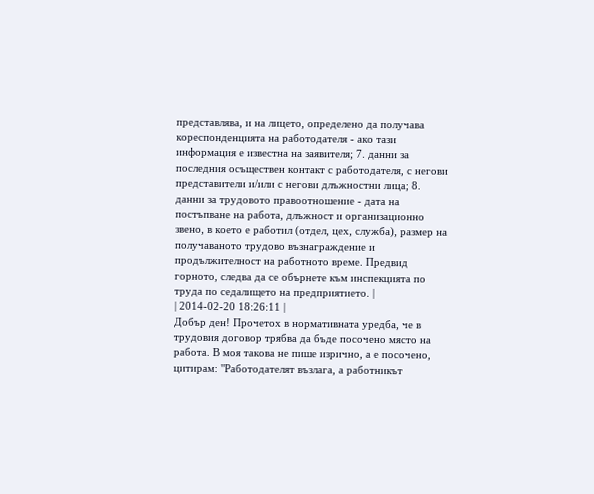представлява, и на лицето, определено да получава кореспонденцията на работодателя - ако тази информация е известна на заявителя; 7. данни за последния осъществен контакт с работодателя, с негови представители и/или с негови длъжностни лица; 8. данни за трудовото правоотношение - дата на постъпване на работа, длъжност и организационно звено, в което е работил (отдел, цех, служба), размер на получаваното трудово възнаграждение и продължителност на работното време. Предвид горното, следва да се обърнете към инспекцията по труда по седалището на предприятието. |
| 2014-02-20 18:26:11 |
Добър ден! Прочетох в нормативната уредба, че в трудовия договор трябва да бъде посочено място на работа. В моя такова не пише изрично, а е посочено, цитирам: "Работодателят възлага, а работникът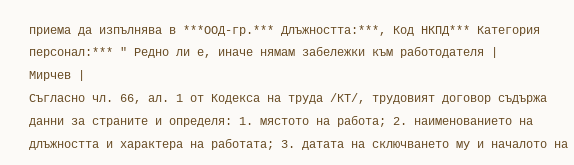приема да изпълнява в ***ООД-гр.*** Длъжността:***, Код НКПД*** Категория персонал:*** " Редно ли е, иначе нямам забележки към работодателя |
Мирчев |
Съгласно чл. 66, ал. 1 от Кодекса на труда /КТ/, трудовият договор съдържа данни за страните и определя: 1. мястото на работа; 2. наименованието на длъжността и характера на работата; 3. датата на сключването му и началото на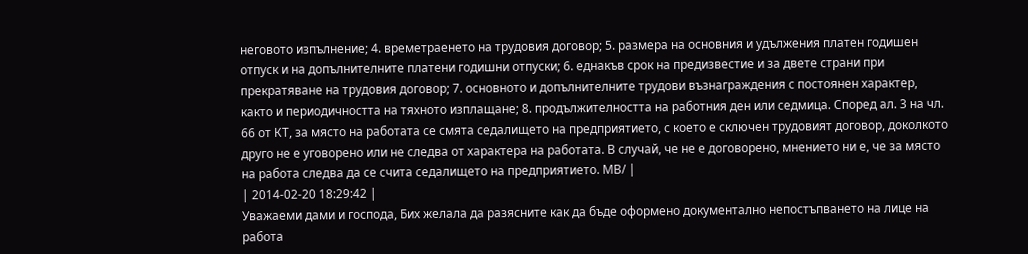неговото изпълнение; 4. времетраенето на трудовия договор; 5. размера на основния и удължения платен годишен отпуск и на допълнителните платени годишни отпуски; 6. еднакъв срок на предизвестие и за двете страни при прекратяване на трудовия договор; 7. основното и допълнителните трудови възнаграждения с постоянен характер, както и периодичността на тяхното изплащане; 8. продължителността на работния ден или седмица. Според ал. 3 на чл. 66 от КТ, за място на работата се смята седалището на предприятието, с което е сключен трудовият договор, доколкото друго не е уговорено или не следва от характера на работата. В случай, че не е договорено, мнението ни е, че за място на работа следва да се счита седалището на предприятието. МВ/ |
| 2014-02-20 18:29:42 |
Уважаеми дами и господа, Бих желала да разясните как да бъде оформено документално непостъпването на лице на работа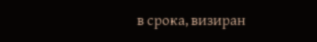в срока, визиран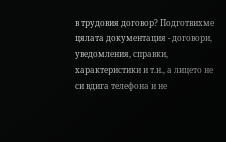в трудовия договор? Подготвихме цялата документация - договори, уведомления, справки, характеристики и т.н., а лицето не си вдига телефона и не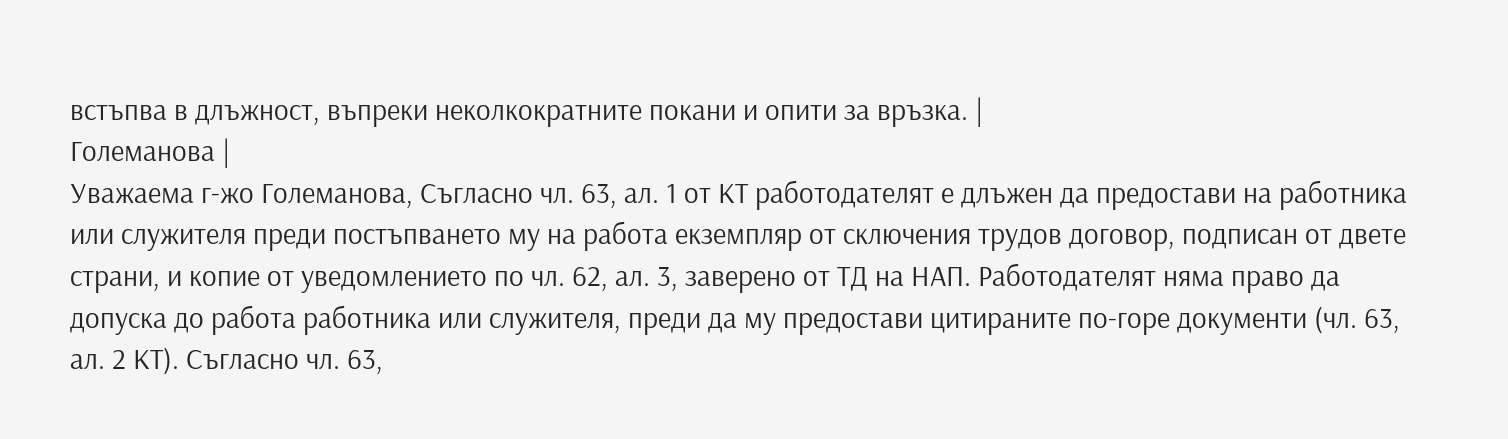встъпва в длъжност, въпреки неколкократните покани и опити за връзка. |
Големанова |
Уважаема г-жо Големанова, Съгласно чл. 63, ал. 1 от КТ работодателят е длъжен да предостави на работника или служителя преди постъпването му на работа екземпляр от сключения трудов договор, подписан от двете страни, и копие от уведомлението по чл. 62, ал. 3, заверено от ТД на НАП. Работодателят няма право да допуска до работа работника или служителя, преди да му предостави цитираните по-горе документи (чл. 63, ал. 2 КТ). Съгласно чл. 63,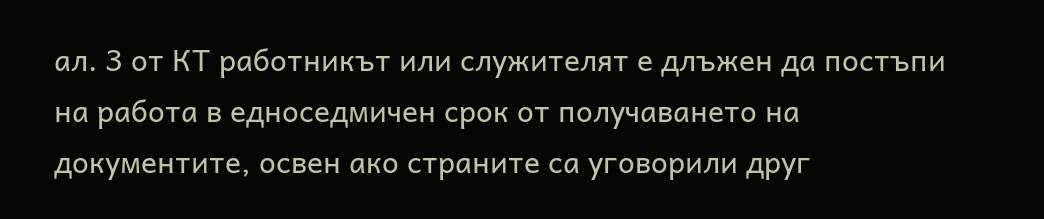ал. 3 от КТ работникът или служителят е длъжен да постъпи на работа в едноседмичен срок от получаването на документите, освен ако страните са уговорили друг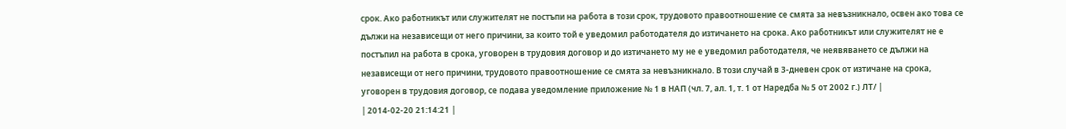срок. Ако работникът или служителят не постъпи на работа в този срок, трудовото правоотношение се смята за невъзникнало, освен ако това се дължи на независещи от него причини, за които той е уведомил работодателя до изтичането на срока. Ако работникът или служителят не е постъпил на работа в срока, уговорен в трудовия договор и до изтичането му не е уведомил работодателя, че неявяването се дължи на независещи от него причини, трудовото правоотношение се смята за невъзникнало. В този случай в 3-дневен срок от изтичане на срока, уговорен в трудовия договор, се подава уведомление приложение № 1 в НАП (чл. 7, ал. 1, т. 1 от Наредба № 5 от 2002 г.) ЛТ/ |
| 2014-02-20 21:14:21 |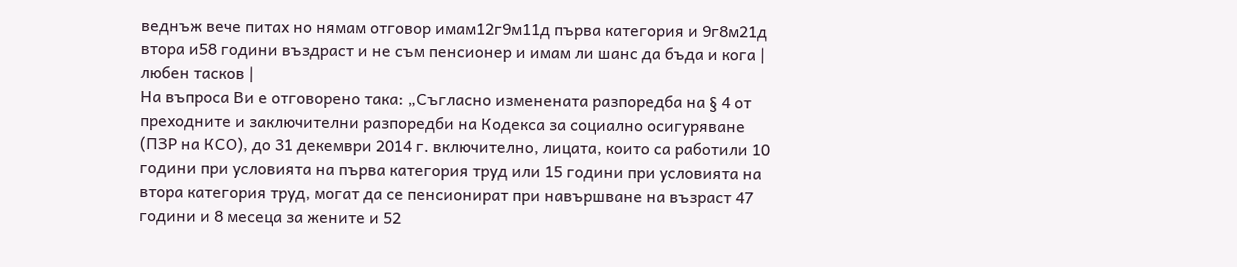веднъж вече питах но нямам отговор имам12г9м11д първа категория и 9г8м21д втора и58 години въздраст и не съм пенсионер и имам ли шанс да бъда и кога |
любен тасков |
На въпроса Ви е отговорено така: „Съгласно изменената разпоредба на § 4 от преходните и заключителни разпоредби на Кодекса за социално осигуряване (ПЗР на КСО), до 31 декември 2014 г. включително, лицата, които са работили 10 години при условията на първа категория труд или 15 години при условията на втора категория труд, могат да се пенсионират при навършване на възраст 47 години и 8 месеца за жените и 52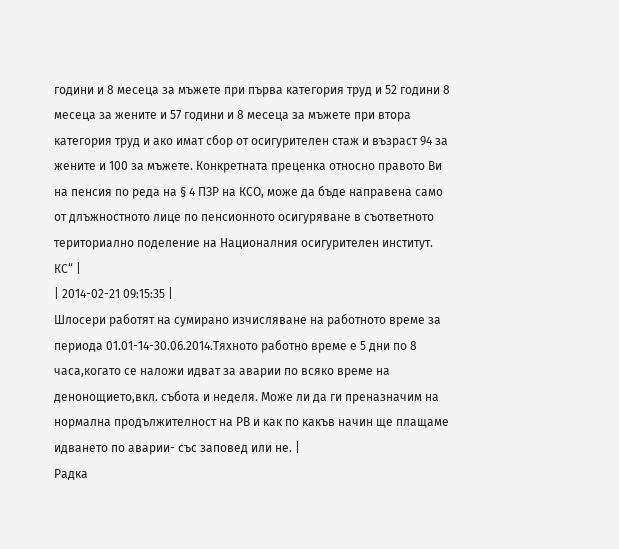години и 8 месеца за мъжете при първа категория труд и 52 години 8 месеца за жените и 57 години и 8 месеца за мъжете при втора категория труд и ако имат сбор от осигурителен стаж и възраст 94 за жените и 100 за мъжете. Конкретната преценка относно правото Ви на пенсия по реда на § 4 ПЗР на КСО, може да бъде направена само от длъжностното лице по пенсионното осигуряване в съответното териториално поделение на Националния осигурителен институт. КС“ |
| 2014-02-21 09:15:35 |
Шлосери работят на сумирано изчисляване на работното време за периода 01.01-14-30.06.2014.Тяхното работно време е 5 дни по 8 часа,когато се наложи идват за аварии по всяко време на денонощието,вкл. събота и неделя. Може ли да ги преназначим на нормална продължителност на РВ и как по какъв начин ще плащаме идването по аварии- със заповед или не. |
Радка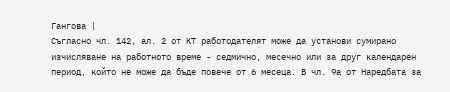Гангова |
Съгласно чл. 142, ал. 2 от КТ работодателят може да установи сумирано изчисляване на работното време - седмично, месечно или за друг календарен период, който не може да бъде повече от 6 месеца. В чл. 9а от Наредбата за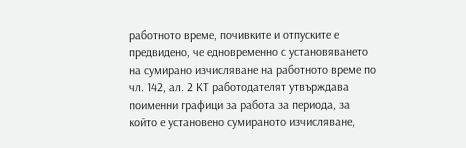работното време, почивките и отпуските е предвидено, че едновременно с установяването на сумирано изчисляване на работното време по чл. 142, ал. 2 КТ работодателят утвърждава поименни графици за работа за периода, за който е установено сумираното изчисляване,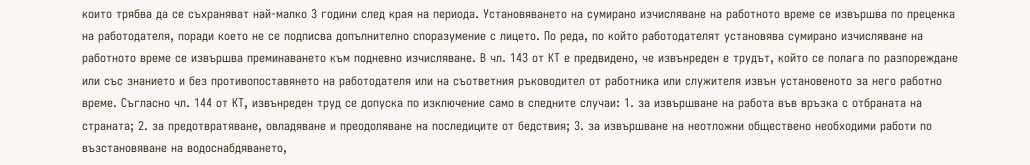които трябва да се съхраняват най-малко 3 години след края на периода. Установяването на сумирано изчисляване на работното време се извършва по преценка на работодателя, поради което не се подписва допълнително споразумение с лицето. По реда, по който работодателят установява сумирано изчисляване на работното време се извършва преминаването към подневно изчисляване. В чл. 143 от КТ е предвидено, че извънреден е трудът, който се полага по разпореждане или със знанието и без противопоставянето на работодателя или на съответния ръководител от работника или служителя извън установеното за него работно време. Съгласно чл. 144 от КТ, извънреден труд се допуска по изключение само в следните случаи: 1. за извършване на работа във връзка с отбраната на страната; 2. за предотвратяване, овладяване и преодоляване на последиците от бедствия; 3. за извършване на неотложни обществено необходими работи по възстановяване на водоснабдяването,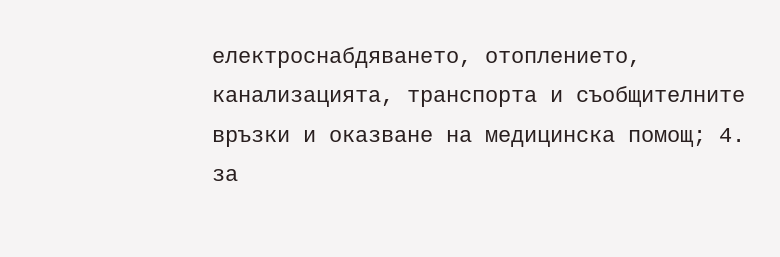електроснабдяването, отоплението, канализацията, транспорта и съобщителните връзки и оказване на медицинска помощ; 4. за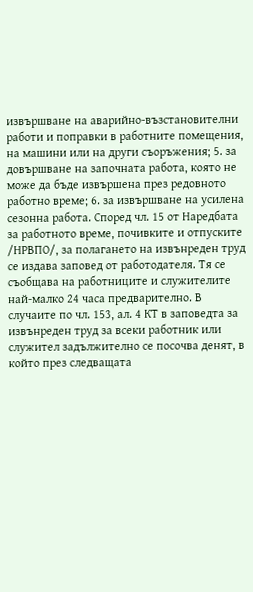извършване на аварийно-възстановителни работи и поправки в работните помещения, на машини или на други съоръжения; 5. за довършване на започната работа, която не може да бъде извършена през редовното работно време; 6. за извършване на усилена сезонна работа. Според чл. 15 от Наредбата за работното време, почивките и отпуските /НРВПО/, за полагането на извънреден труд се издава заповед от работодателя. Тя се съобщава на работниците и служителите най-малко 24 часа предварително. В случаите по чл. 153, ал. 4 КТ в заповедта за извънреден труд за всеки работник или служител задължително се посочва денят, в който през следващата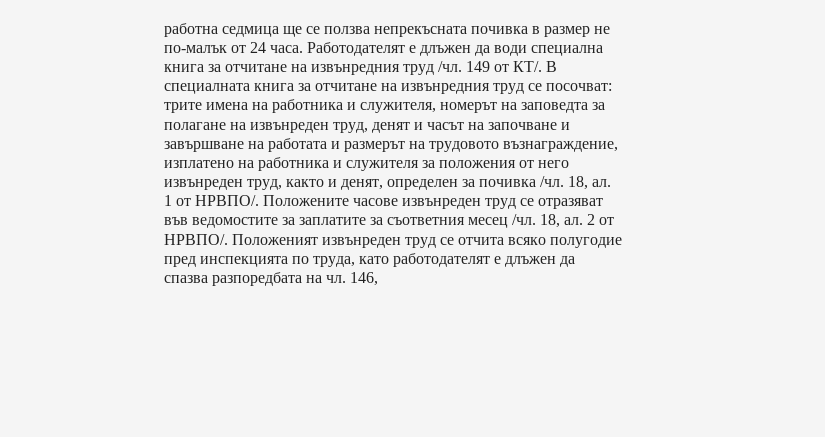работна седмица ще се ползва непрекъсната почивка в размер не по-малък от 24 часа. Работодателят е длъжен да води специална книга за отчитане на извънредния труд /чл. 149 от КТ/. В специалната книга за отчитане на извънредния труд се посочват: трите имена на работника и служителя, номерът на заповедта за полагане на извънреден труд, денят и часът на започване и завършване на работата и размерът на трудовото възнаграждение, изплатено на работника и служителя за положения от него извънреден труд, както и денят, определен за почивка /чл. 18, ал. 1 от НРВПО/. Положените часове извънреден труд се отразяват във ведомостите за заплатите за съответния месец /чл. 18, ал. 2 от НРВПО/. Положеният извънреден труд се отчита всяко полугодие пред инспекцията по труда, като работодателят е длъжен да спазва разпоредбата на чл. 146,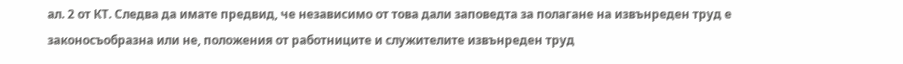ал. 2 от КТ. Следва да имате предвид, че независимо от това дали заповедта за полагане на извънреден труд е законосъобразна или не, положения от работниците и служителите извънреден труд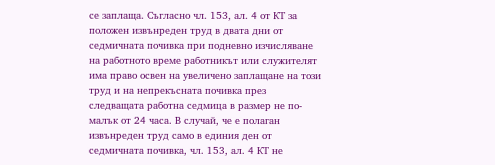се заплаща. Съгласно чл. 153, ал. 4 от КТ за положен извънреден труд в двата дни от седмичната почивка при подневно изчисляване на работното време работникът или служителят има право освен на увеличено заплащане на този труд и на непрекъсната почивка през следващата работна седмица в размер не по-малък от 24 часа. В случай, че е полаган извънреден труд само в единия ден от седмичната почивка, чл. 153, ал. 4 КТ не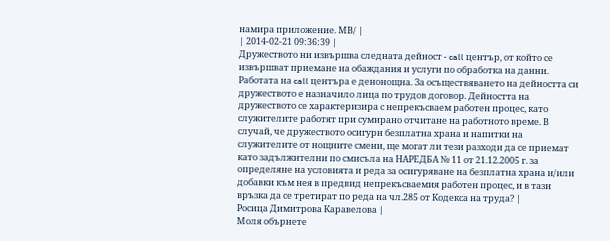намира приложение. МВ/ |
| 2014-02-21 09:36:39 |
Дружеството ни извършва следната дейност - call център, от който се извършват приемане на обаждания и услуги по обработка на данни. Работата на call центъра е денонощна. За осъществяването на дейността си дружеството е назначило лица по трудов договор. Дейността на дружеството се характеризира с непрекъсваем работен процес, като служителите работят при сумирано отчитане на работното време. В случай, че дружеството осигури безплатна храна и напитки на служителите от нощните смени, ще могат ли тези разходи да се приемат като задължителни по смисъла на НАРЕДБА № 11 от 21.12.2005 г. за определяне на условията и реда за осигуряване на безплатна храна и/или добавки към нея в предвид непрекъсваемия работен процес, и в тази връзка да се третират по реда на чл.285 от Кодекса на труда? |
Росица Димитрова Каравелова |
Моля обърнете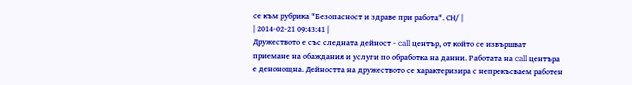се към рубрика "Безопасност и здраве при работа". СН/ |
| 2014-02-21 09:43:41 |
Дружеството е със следната дейност - call център, от който се извършват приемане на обаждания и услуги по обработка на данни. Работата на call центъра е денонощна. Дейността на дружеството се характеризира с непрекъсваем работен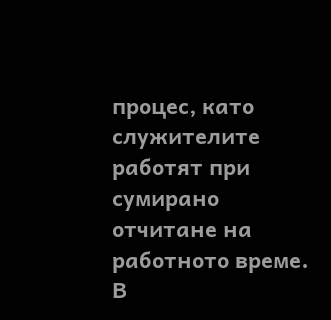процес, като служителите работят при сумирано отчитане на работното време. В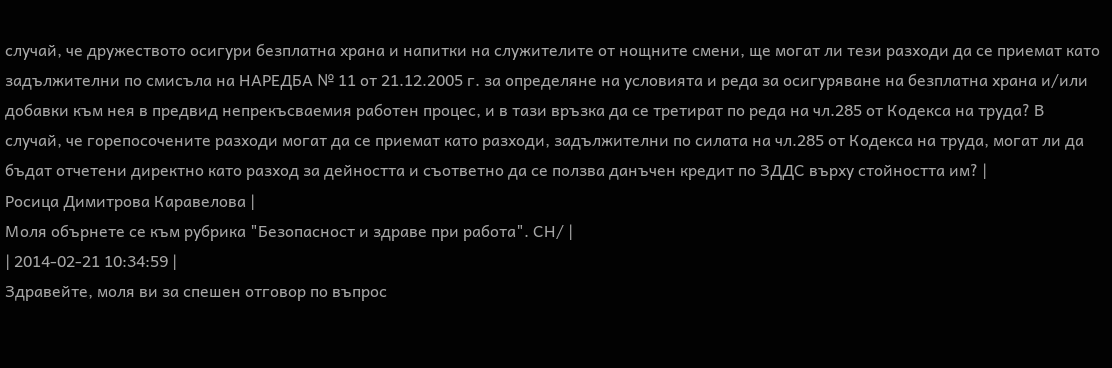случай, че дружеството осигури безплатна храна и напитки на служителите от нощните смени, ще могат ли тези разходи да се приемат като задължителни по смисъла на НАРЕДБА № 11 от 21.12.2005 г. за определяне на условията и реда за осигуряване на безплатна храна и/или добавки към нея в предвид непрекъсваемия работен процес, и в тази връзка да се третират по реда на чл.285 от Кодекса на труда? В случай, че горепосочените разходи могат да се приемат като разходи, задължителни по силата на чл.285 от Кодекса на труда, могат ли да бъдат отчетени директно като разход за дейността и съответно да се ползва данъчен кредит по ЗДДС върху стойността им? |
Росица Димитрова Каравелова |
Моля обърнете се към рубрика "Безопасност и здраве при работа". СН/ |
| 2014-02-21 10:34:59 |
Здравейте, моля ви за спешен отговор по въпрос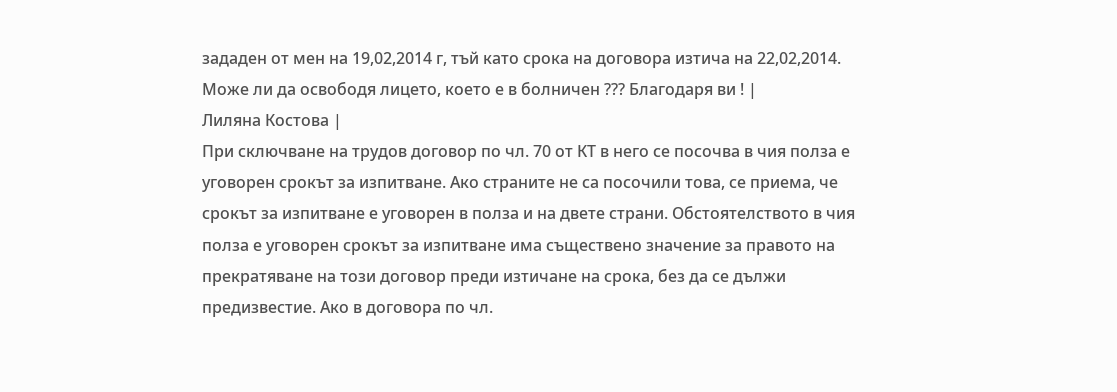зададен от мен на 19,02,2014 г, тъй като срока на договора изтича на 22,02,2014. Може ли да освободя лицето, което е в болничен ??? Благодаря ви ! |
Лиляна Костова |
При сключване на трудов договор по чл. 70 от КТ в него се посочва в чия полза е уговорен срокът за изпитване. Ако страните не са посочили това, се приема, че срокът за изпитване е уговорен в полза и на двете страни. Обстоятелството в чия полза е уговорен срокът за изпитване има съществено значение за правото на прекратяване на този договор преди изтичане на срока, без да се дължи предизвестие. Ако в договора по чл.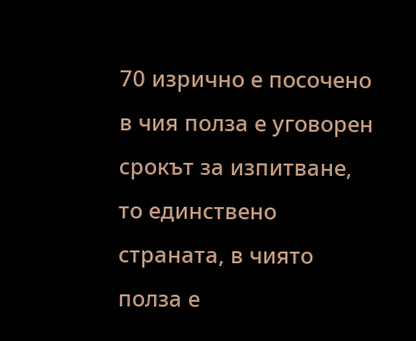70 изрично е посочено в чия полза е уговорен срокът за изпитване, то единствено страната, в чиято полза е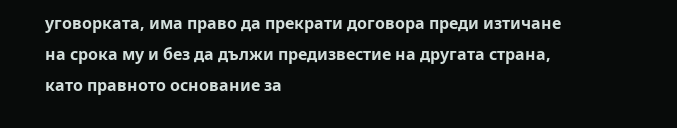уговорката, има право да прекрати договора преди изтичане на срока му и без да дължи предизвестие на другата страна, като правното основание за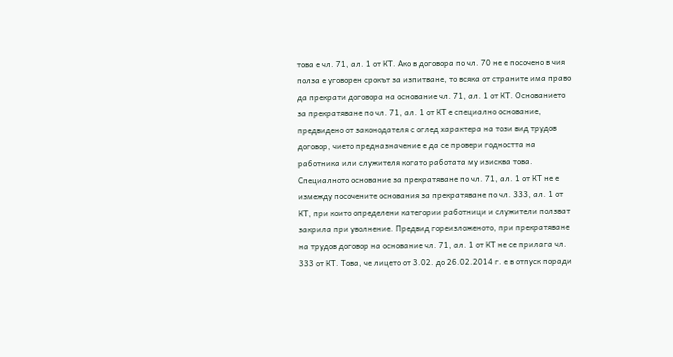това е чл. 71, ал. 1 от КТ. Ако в договора по чл. 70 не е посочено в чия полза е уговорен срокът за изпитване, то всяка от страните има право да прекрати договора на основание чл. 71, ал. 1 от КТ. Основанието за прекратяване по чл. 71, ал. 1 от КТ е специално основание, предвидено от законодателя с оглед характера на този вид трудов договор, чието предназначение е да се провери годността на работника или служителя когато работата му изисква това. Специалното основание за прекратяване по чл. 71, ал. 1 от КТ не е измежду посочените основания за прекратяване по чл. 333, ал. 1 от КТ, при които определени категории работници и служители ползват закрила при уволнение. Предвид гореизложеното, при прекратяване на трудов договор на основание чл. 71, ал. 1 от КТ не се прилага чл. 333 от КТ. Това, че лицето от 3.02. до 26.02.2014 г. е в отпуск поради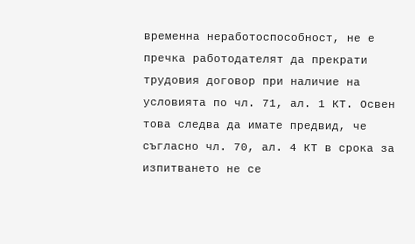временна неработоспособност, не е пречка работодателят да прекрати трудовия договор при наличие на условията по чл. 71, ал. 1 КТ. Освен това следва да имате предвид, че съгласно чл. 70, ал. 4 КТ в срока за изпитването не се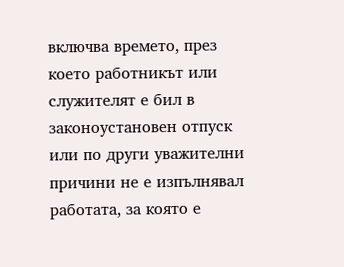включва времето, през което работникът или служителят е бил в законоустановен отпуск или по други уважителни причини не е изпълнявал работата, за която е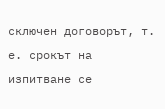сключен договорът, т. е. срокът на изпитване се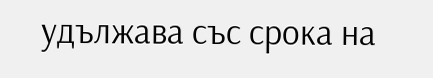удължава със срока на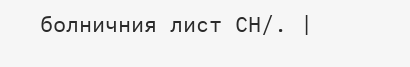болничния лист СН/. |